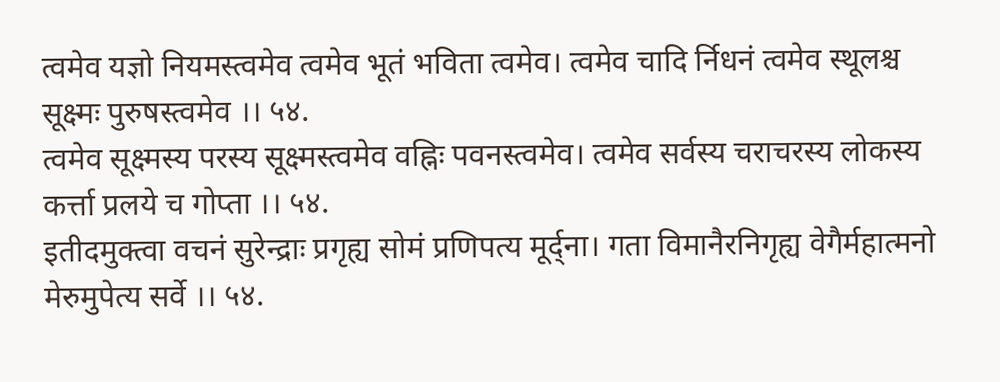त्वमेव यज्ञो नियमस्त्वमेव त्वमेव भूतं भविता त्वमेव। त्वमेव चादि र्निधनं त्वमेव स्थूलश्च सूक्ष्मः पुरुषस्त्वमेव ।। ५४.
त्वमेव सूक्ष्मस्य परस्य सूक्ष्मस्त्वमेव वह्निः पवनस्त्वमेव। त्वमेव सर्वस्य चराचरस्य लोकस्य कर्त्ता प्रलये च गोप्ता ।। ५४.
इतीदमुक्त्वा वचनं सुरेन्द्राः प्रगृह्य सोमं प्रणिपत्य मूर्द्ना। गता विमानैरनिगृह्य वेगैर्महात्मनो मेरुमुपेत्य सर्वे ।। ५४.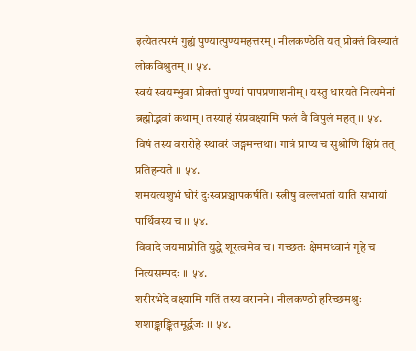इत्येतत्परमं गुह्यं पुण्यात्पुण्यमहत्तरम्। नीलकण्ठेति यत् प्रोक्तं विख्यातं लोकविश्रुतम् ।। ५४.
स्वयं स्वयम्भुवा प्रोक्तां पुण्यां पापप्रणाशनीम्। यस्तु धारयते नित्यमेनां ब्रह्मोद्भवां कथाम्। तस्याहं संप्रवक्ष्यामि फलं वै विपुलं महत् ।। ५४.
विषं तस्य वरारोहे स्थावरं जङ्गमन्तथा। गात्रं प्राप्य च सुश्रोणि क्षिप्रं तत् प्रतिहन्यते ।। ५४.
शमयत्यशुभं घोरं दुःस्वप्नञ्चापकर्षति। स्त्रीषु वल्लभतां याति सभायां पार्थिवस्य च ।। ५४.
विवादे जयमाप्नोति युद्धे शूरत्वमेव च। गच्छतः क्षेममध्वानं गृहे च नित्यसम्पदः ।। ५४.
शरीरभेदे वक्ष्यामि गतिं तस्य वरानने। नीलकण्ठो हरिच्छमश्रुः शशाङ्काङ्कितमूर्द्धजः ।। ५४.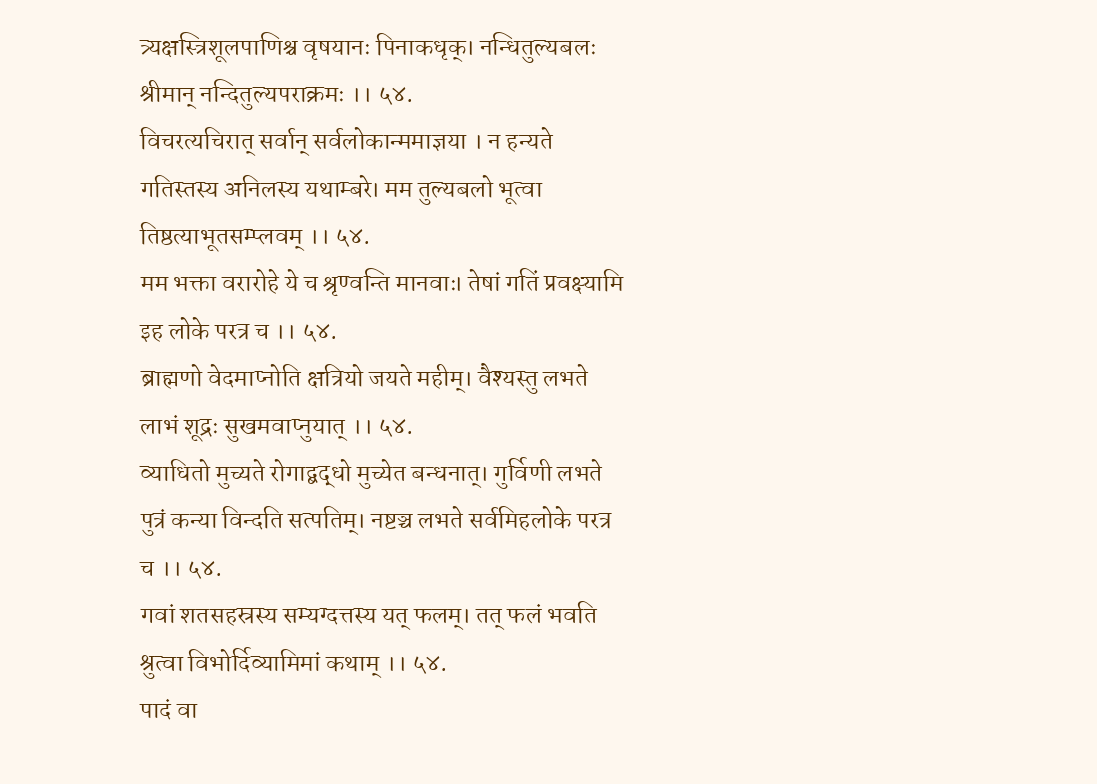त्र्यक्षस्त्रिशूलपाणिश्च वृषयानः पिनाकधृक्। नन्धितुल्यबलः श्रीमान् नन्दितुल्यपराक्रमः ।। ५४.
विचरत्यचिरात् सर्वान् सर्वलोकान्ममाज्ञया । न हन्यते गतिस्तस्य अनिलस्य यथाम्बरे। मम तुल्यबलो भूत्वा तिष्ठत्याभूतसम्प्लवम् ।। ५४.
मम भक्ता वरारोहे ये च श्रृण्वन्ति मानवाः। तेषां गतिं प्रवक्ष्यामि इह लोके परत्र च ।। ५४.
ब्राह्मणो वेदमाप्नोति क्षत्रियो जयते महीम्। वैश्यस्तु लभते लाभं शूद्रः सुखमवाप्नुयात् ।। ५४.
व्याधितो मुच्यते रोगाद्बद्धो मुच्येत बन्धनात्। गुर्विणी लभते पुत्रं कन्या विन्दति सत्पतिम्। नष्टञ्च लभते सर्वमिहलोके परत्र च ।। ५४.
गवां शतसहस्रस्य सम्यग्दत्तस्य यत् फलम्। तत् फलं भवति श्रुत्वा विभोर्दिव्यामिमां कथाम् ।। ५४.
पादं वा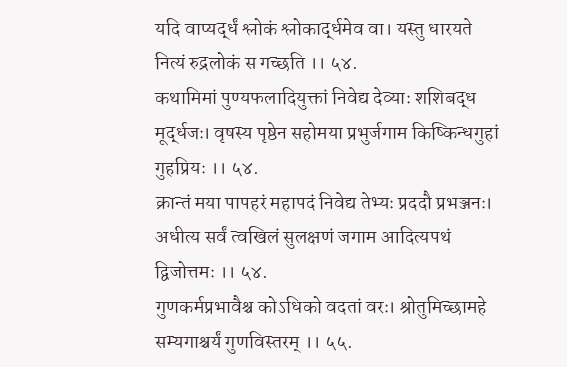यदि वाप्यर्द्धं श्लोकं श्लोकार्द्धमेव वा। यस्तु धारयते नित्यं रुद्रलोकं स गच्छति ।। ५४.
कथामिमां पुण्यफलादियुक्तां निवेद्य देव्याः शशिबद्ध मूर्द्धजः। वृषस्य पृष्ठेन सहोमया प्रभुर्जगाम किष्किन्धगुहां गुहप्रियः ।। ५४.
क्रान्तं मया पापहरं महापदं निवेद्य तेभ्यः प्रददौ प्रभञ्जनः। अधीत्य सर्वं त्वखिलं सुलक्षणं जगाम आदित्यपथं द्विजोत्तमः ।। ५४.
गुणकर्मप्रभावैश्च कोऽधिको वदतां वरः। श्रोतुमिच्छामहे सम्यगाश्चर्यं गुणविस्तरम् ।। ५५.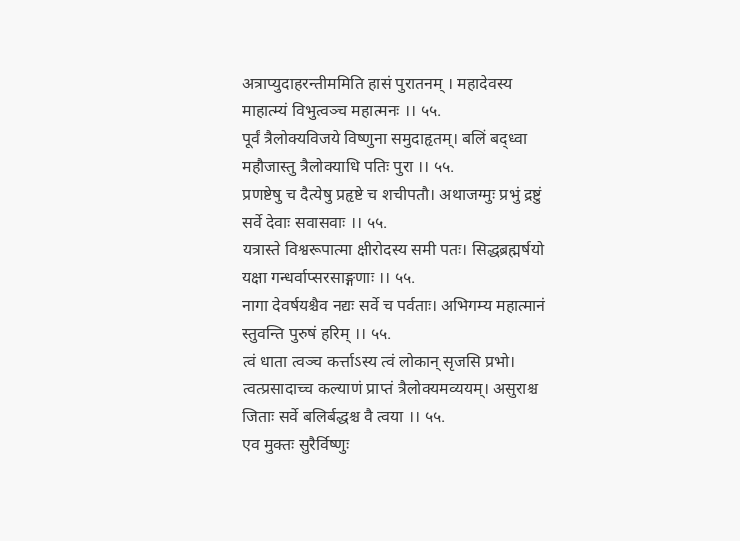अत्राप्युदाहरन्तीममिति हासं पुरातनम् । महादेवस्य माहात्म्यं विभुत्वञ्च महात्मनः ।। ५५.
पूर्वं त्रैलोक्यविजये विष्णुना समुदाहृतम्। बलिं बद्ध्वा महौजास्तु त्रैलोक्याधि पतिः पुरा ।। ५५.
प्रणष्टेषु च दैत्येषु प्रहृष्टे च शचीपतौ। अथाजग्मुः प्रभुं द्रष्टुं सर्वे देवाः सवासवाः ।। ५५.
यत्रास्ते विश्वरूपात्मा क्षीरोदस्य समी पतः। सिद्धब्रह्मर्षयो यक्षा गन्धर्वाप्सरसाङ्गणाः ।। ५५.
नागा देवर्षयश्चैव नद्यः सर्वे च पर्वताः। अभिगम्य महात्मानं स्तुवन्ति पुरुषं हरिम् ।। ५५.
त्वं धाता त्वञ्च कर्त्ताऽस्य त्वं लोकान् सृजसि प्रभो। त्वत्प्रसादाच्च कल्याणं प्राप्तं त्रैलोक्यमव्ययम्। असुराश्च जिताः सर्वे बलिर्बद्धश्च वै त्वया ।। ५५.
एव मुक्तः सुरैर्विष्णुः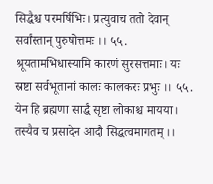सिद्धैश्च परमर्षिभिः। प्रत्युवाच ततो देवान् सर्वांस्तान् पुरुषोत्तमः ।। ५५.
श्रूयतामभिधास्यामि कारणं सुरसत्तमाः। यः स्रष्टा सर्वभूतानां कालः कालकरः प्रभुः ।। ५५.
येन हि ब्रह्मणा सार्द्धं सृष्टा लोकाश्च मायया। तस्यैव च प्रसादेन आदौ सिद्धत्वमागतम् ।।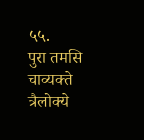५५.
पुरा तमसि चाव्यक्ते त्रैलोक्ये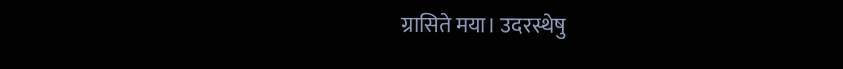ग्रासिते मया। उदरस्थेषु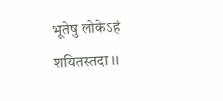भूतेषु लोकेऽहं शयितस्तदा ।।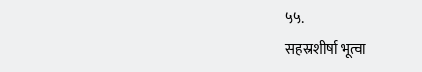५५.
सहस्रशीर्षा भूत्वा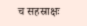च सहस्राक्षः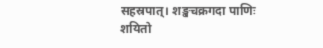सहस्रपात्। शङ्खचक्रगदा पाणिः शयितो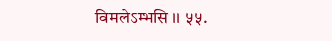विमलेऽम्भसि ।। ५५.